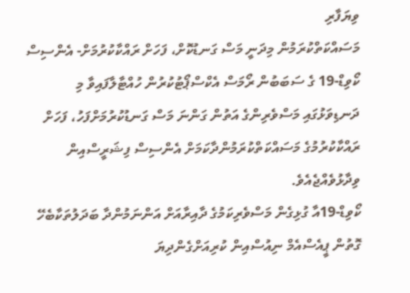ވިޔަފާރި
މަސައްކަތްކުރަމުން މިދަނީ މަސް ގަނޑުކޮށް، ފަހަށް ރައްކާކުރުމަށް- އެންސިސް
ކޯވިޑް-19 ގެ ސަބަބުން ރޯމަސް އެކްސްޕޯޓުކުރުން ހުއްޓާލާފައިވާ މި ދަނޑިވަޅުގައި މަސްވެރިންގެ އަތުން ގަންނަ މަސް ގަނޑުކުރުމަށްފަހު، ފަހަށް ރައްކާކުރުމުގެ މަސައްކަތްކުރަމުންދާކަމަށް އެންސިސް ފިޝަރީސްއިން ވިދާޅުވެއްޖެއެވެ.
ކޯވިޑް-19އާ ގުޅިގެން މަސްވެރިކަމުގެ ދާއިރާއަށް އަންނަމުންދާ ބަދަލުތަކާބެހޭ ގޮތުން ޕީއެސްއެމް ނިއުސްއިން ކުރިއަށްގެންދިޔަ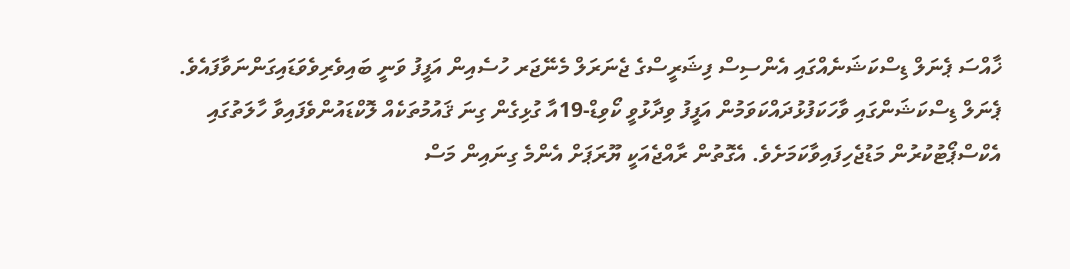ޚާއްސަ ޕެނަލް ޑިސްކަޝަނެއްގައި އެންސިސް ފިޝަރީސްގެ ޖެނަރަލް މެނޭޖަރ ހުސެއިން އަފީފު ވަނީ ބައިވެރިވެވަޑައިގަންނަވާފައެވެ.
ޕެނަލް ޑިސްކަޝަންގައި ވާހަކަފުޅުދައްކަވަމުން އަފީފު ވިދާޅުވީ ކޯވިޑް-19އާ ގުޅިގެން ގިނަ ޤައުމުތަކެއް ލޮކްޑައުންވެފައިވާ ހާލަތުގައި އެކްސްޕޯޓުކުރުން މަޑުޖެހިފައިވާކަމަށެވެ. އެގޮތުން ރާއްޖެއަކީ ޔޫރަޕަށް އެންމެ ގިނައިން މަސް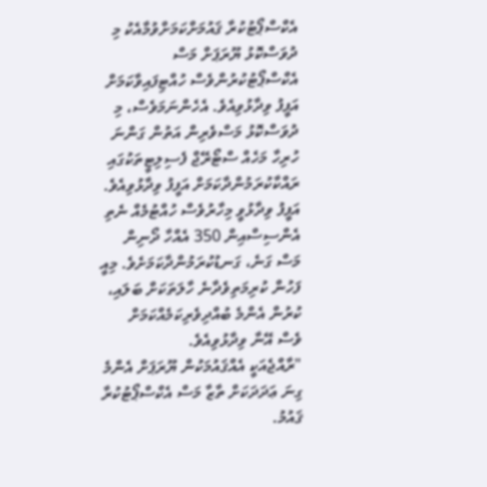އެކްސްޕޯޓުކުރާ ޤައުމަށްކަމަށްވުމާއެކު މި ދުވަސްކޮޅު ޔޫރަޕަށް މަސް އެކްސްޕޯޓުކުރުންވެސް ހުއްޓިފައިވާކަމަށް އަފީފު ވިދާޅުވިއެވެ. އެހެންނަމަވެސް، މި ދުވަސްކޮޅު މަސްވެރިން އަތުން ގަންނަ ހުރިހާ މަހެއް ސްޓޯރޭޖް ފެސިލިޓީތަކުގައި ރައްކާކުރަމުންދާކަމަށް އަފީފު ވިދާޅުވިއެވެ.
އަފީފު ވިދާޅުވީ މިހާރުވެސް ހުއްޓުމެއް ނެތި އެންސިސްއިން 350 އެއްހާ ދޯނިން މަސް ގަނެ، ގަނޑުކުރަމުންދާކަމަށެވެ. މިއީ ފަހުން ކުރިމަތިވެދާނެ ހާލަތަކަށް ބަލައި، ކުރުން އެންމެ ބުއްދިވެރިކަމެއްކަމަށް ވެސް އޭނާ ވިދާޅުވިއެވެ.
"ރާއްޖެއަކީ އެއްޤައުމަކުން ޔޫރަޕަށް އެންމެ ގިނަ ޢަދަދަކަށް ތާޒާ މަސް އެކްސްޕޯޓުކުރާ ޤައުމު.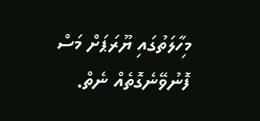މިހާލަތުގައި ޔޫރަޕަށް މަސް ފޮނުވޭނެގޮތެއް ނެތް.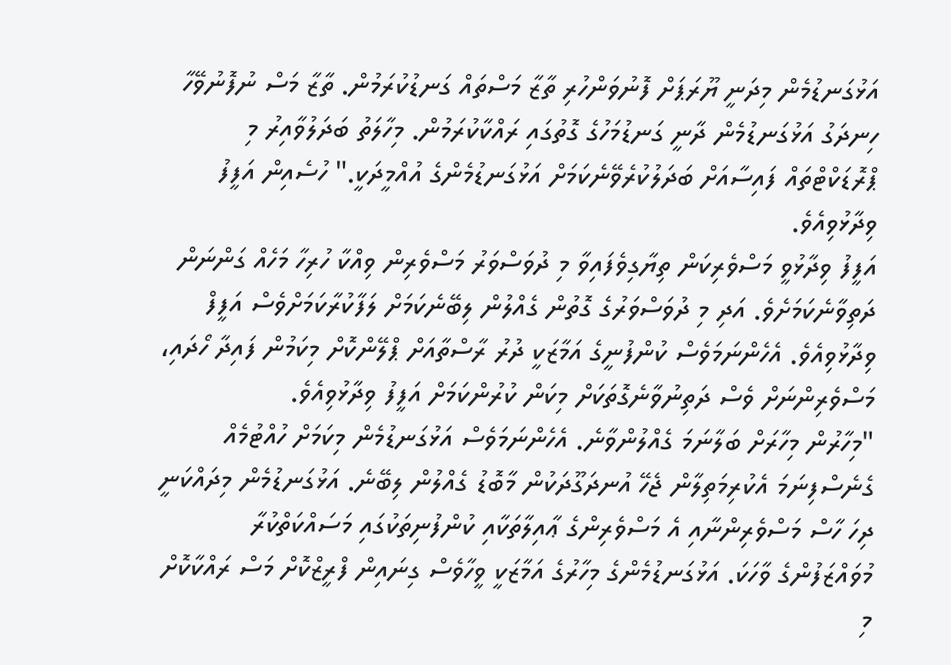އަޅުގަނޑުމެން މިދަނީ ޔޫރަޕަށް ފޮނުވަންހުރި ތާޒާ މަސްތައް ގަނޑުކުރަމުން. ތާޒާ މަސް ނުފޮނުވޭހާ ހިނދަގު އަޅުގަނޑުމެން ދާނީ ގަނޑުމަހުގެ ގޮތުގައި ރައްކާކުރަމުން. މިހާލަތު ބަދަލުވާއިރު މި ޕްރޮޑަކްޓްތައް ފައިސާއަށް ބަދަލުކުރެވޭނެކަމަށް އަޅުގަނޑުމެންގެ އުއްމީދަކީ." ހުސެއިން އަފީފު ވިދާޅުވިއެވެ.
އަފީފު ވިދާޅުވީ މަސްވެރިކަން ތިޔާގިވެފައިވާ މި ދުވަސްވަރު މަސްވެރިން ވިއްކާ ހުރިހާ މަހެއް ގަންނަން ދަތިވާނެކަމަށެވެ. އަދި މި ދުވަސްވަރުގެ ގޮތުން ގެއްލުން ލިބޭނެކަމަށް ލަފާކުރާކަމަށްވެސް އަފީފް ވިދާޅުވިއެވެ. އެހެންނަމަވެސް ކުންފުނީގެ އަމާޒަކީ ދުރު ރާސްތާއަށް ޕްލޭންކޮށް މިކަމުން ފައިދާ ހޯދައި، މަސްވެރިންނަށް ވެސް ދަތިނުވާނެގޮތަކަށް މިކަން ކުރުންކަމަށް އަފީފު ވިދާޅުވިއެވެ.
"މިހާރުން މިހާރަށް ބަލާނަމަ ގެއްލުންވާނެ. އެހެންނަމަވެސް އަޅުގަނޑުމެން މިކަމަށް ހުއްޓުމެއް ގެނެސްފިނަމަ އެކުރިމަތިލާން ޖެހޭ އުނދަގޫދަކުން މާބޮޑު ގެއްލުން ލިބޭނެ. އަޅުގަނޑުމެން މިދައްކަނީ ދިހަ ހާސް މަސްވެރިންނާއި އެ މަސްވެރިންގެ ޢާއިލާތަކާއި ކުންފުނިތަކުގައި މަސައްކަތްކުރާ މުވައްޒަފުންގެ ވާހަކަ. އަޅުގަނޑުމެންގެ މިހާރުގެ އަމާޒަކީ ވީހާވެސް ގިނައިން ފްރީޒްކޮށް މަސް ރައްކާކޮށް މި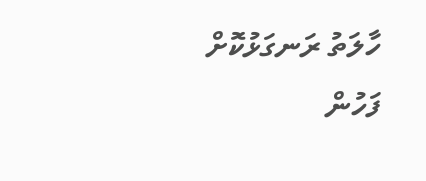ހާލަތު ރަނގަޅުކޮށް ފަހުން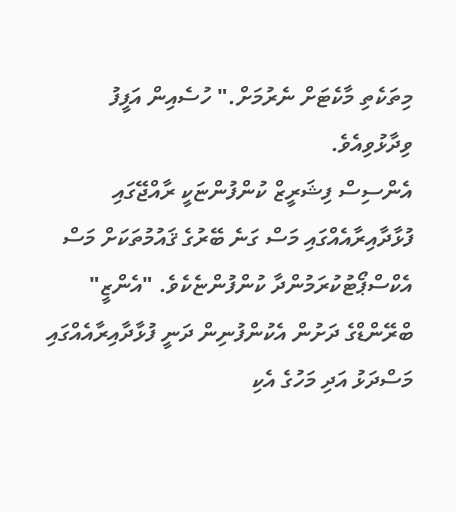މިތަކެތި މާކެޓަށް ނެރުމަށް." ހުސެއިން އަފީފު ވިދާޅުވިއެވެ.
އެންސިސް ފިޝަރީޒް ކުންފުންޏަކީ ރާއްޖޭގައި ފުޅާދާއިރާއެއްގައި މަސް ގަނެ ބޭރުގެ ޤައުމުތަކަށް މަސް އެކްސްޕޯޓުކުރަމުންދާ ކުންފުންޏެކެވެ. "އެންޒީ" ބްރޭންޑްގެ ދަށުން އެކުންފުނިން ދަނީ ފުޅާދާއިރާއެއްގައި މަސްދަޅު އަދި މަހުގެ އެކި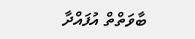ބާވަތްތް އުފައްދާ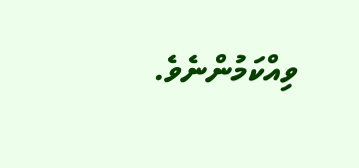ވިއްކަމުންނެވެ.